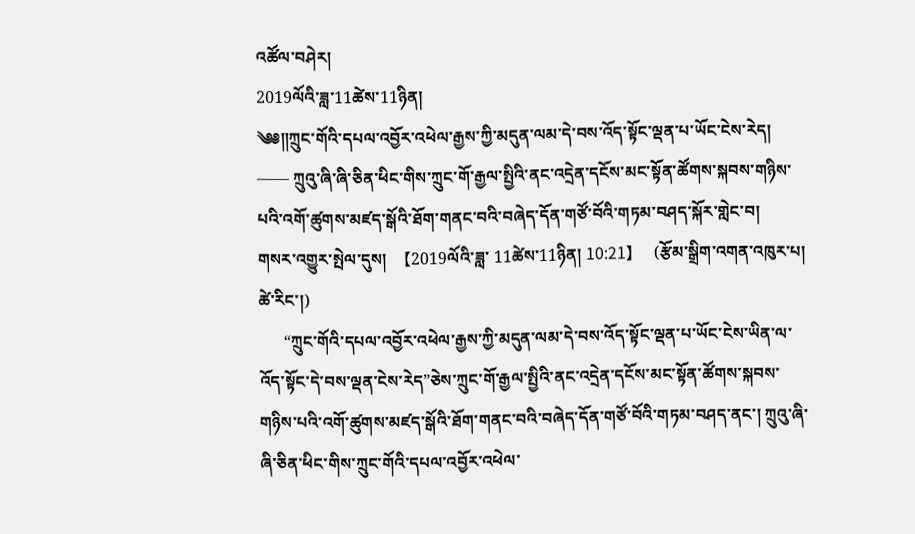འཚོལ་བཤེར།
2019ལོའི་ཟླ་11ཚེས་11ཉིན།
༄༅༎ཀྲུང་གོའི་དཔལ་འབྱོར་འཕེལ་རྒྱས་ཀྱི་མདུན་ལམ་དེ་བས་འོད་སྟོང་ལྡན་པ་ཡོང་ངེས་རེད།
—— ཀྲུའུ་ཞི་ཞི་ཅིན་ཕིང་གིས་ཀྲུང་གོ་རྒྱལ་སྤྱིའི་ནང་འདྲེན་དངོས་མང་སྟོན་ཚོགས་སྐབས་གཉིས་པའི་འགོ་ཚུགས་མཛད་སྒོའི་ཐོག་གནང་བའི་བཞེད་དོན་གཙོ་བོའི་གཏམ་བཤད་སྐོར་གླེང་བ།
གསར་འགྱུར་སྤེལ་དུས།  【2019ལོའི་ཟླ་ 11ཚེས་11ཉིན། 10:21】   (རྩོམ་སྒྲིག་འགན་འཁུར་པ། ཚེ་རིང་།)
      “ཀྲུང་གོའི་དཔལ་འབྱོར་འཕེལ་རྒྱས་ཀྱི་མདུན་ལམ་དེ་བས་འོད་སྟོང་ལྡན་པ་ཡོང་ངེས་ཡིན་ལ་འོད་སྟོང་དེ་བས་ལྡན་ངེས་རེད”ཅེས་ཀྲུང་གོ་རྒྱལ་སྤྱིའི་ནང་འདྲེན་དངོས་མང་སྟོན་ཚོགས་སྐབས་གཉིས་པའི་འགོ་ཚུགས་མཛད་སྒོའི་ཐོག་གནང་བའི་བཞེད་དོན་གཙོ་བོའི་གཏམ་བཤད་ནང་། ཀྲུའུ་ཞི་ཞི་ཅིན་ཕིང་གིས་ཀྲུང་གོའི་དཔལ་འབྱོར་འཕེལ་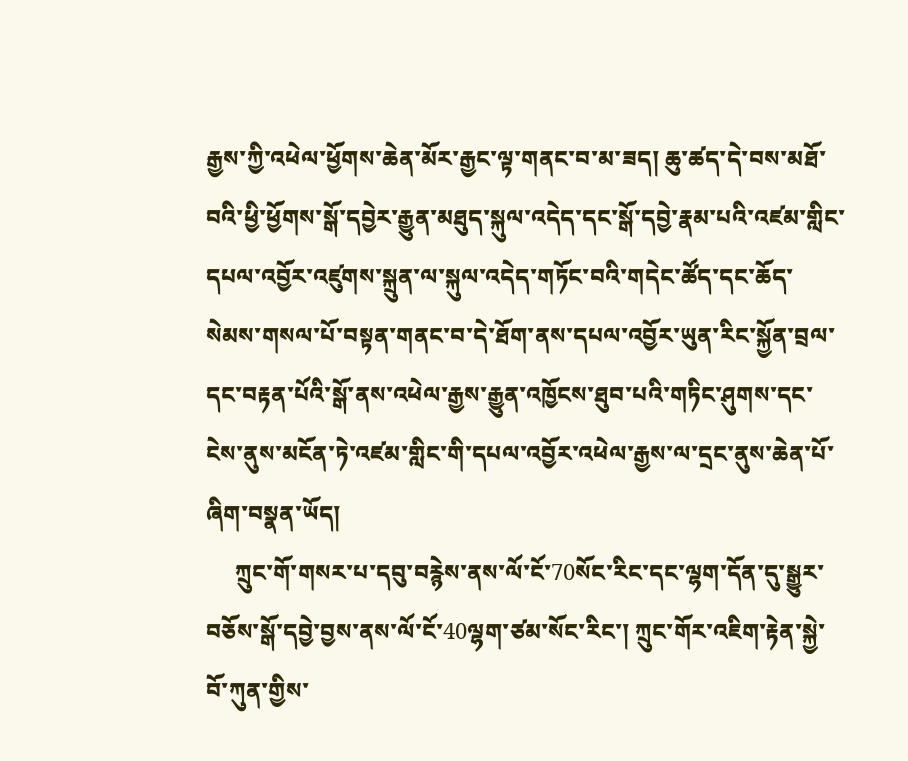རྒྱས་ཀྱི་འཕེལ་ཕྱོགས་ཆེན་མོར་རྒྱང་ལྟ་གནང་བ་མ་ཟད། ཆུ་ཚད་དེ་བས་མཐོ་བའི་ཕྱི་ཕྱོགས་སྒོ་དབྱེར་རྒྱུན་མཐུད་སྐུལ་འདེད་དང་སྒོ་དབྱེ་རྣམ་པའི་འཛམ་གླིང་དཔལ་འབྱོར་འཛུགས་སྐྲུན་ལ་སྐུལ་འདེད་གཏོང་བའི་གདེང་ཚོད་དང་ཆོད་སེམས་གསལ་པོ་བསྟན་གནང་བ་དེ་ཐོག་ནས་དཔལ་འབྱོར་ཡུན་རིང་སྐྱོན་བྲལ་དང་བརྟན་པོའི་སྒོ་ནས་འཕེལ་རྒྱས་རྒྱུན་འཁྱོངས་ཐུབ་པའི་གཏིང་ཤུགས་དང་ངེས་ནུས་མངོན་ཏེ་འཛམ་གླིང་གི་དཔལ་འབྱོར་འཕེལ་རྒྱས་ལ་དྲང་ནུས་ཆེན་པོ་ཞིག་བསྣན་ཡོད།
     ཀྲུང་གོ་གསར་པ་དབུ་བརྙེས་ནས་ལོ་ངོ་70སོང་རིང་དང་ལྷག་དོན་དུ་སྒྱུར་བཅོས་སྒོ་དབྱེ་བྱས་ནས་ལོ་ངོ་40ལྷག་ཙམ་སོང་རིང་། ཀྲུང་གོར་འཇིག་རྟེན་སྐྱེ་བོ་ཀུན་གྱིས་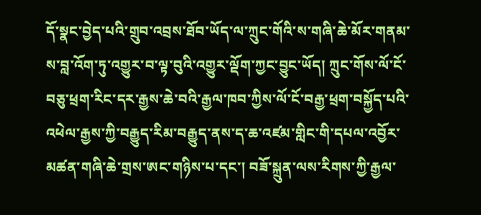དོ་སྣང་བྱེད་པའི་གྲུབ་འབྲས་ཐོབ་ཡོད་ལ་ཀྲུང་གོའི་ས་གཞི་ཆེ་མོར་གནམ་ས་བླ་འོག་ཏུ་འགྱུར་བ་ལྟ་བུའི་འགྱུར་ལྡོག་ཀྱང་བྱུང་ཡོད། ཀྲུང་གོས་ལོ་ངོ་བཅུ་ཕྲག་རིང་དར་རྒྱས་ཆེ་བའི་རྒྱལ་ཁབ་ཀྱིས་ལོ་ངོ་བརྒྱ་ཕྲག་བསྐྱོད་པའི་འཕེལ་རྒྱས་ཀྱི་བརྒྱུད་རིམ་བརྒྱུད་ནས་ད་ཆ་འཛམ་གླིང་གི་དཔལ་འབྱོར་མཚན་གཞི་ཆེ་གྲས་ཨང་གཉིས་པ་དང་། བཟོ་སྐྲུན་ལས་རིགས་ཀྱི་རྒྱལ་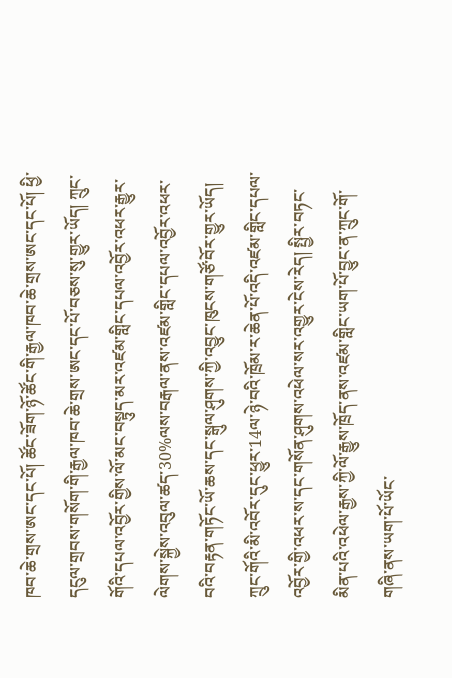ཁབ་ཆེ་གྲས་ཨང་དང་པོ། ཚོང་ཟོག་ཉོ་ཚོང་གི་རྒྱལ་ཁབ་ཆེ་གྲས་ཨང་དང་པོ། ཕྱི་དངུལ་གྲབས་གསོག་གི་རྒྱལ་ཁབ་ཆེ་གྲས་ཨང་དང་པོ་བཅས་སུ་གྱུར་ཡོད། ཀྲུང་གོའི་དཔལ་འབྱོར་གྱིས་ལོ་མང་བསྟུད་མར་འཛམ་གླིང་དཔལ་འབྱོར་འཕར་རྒྱུར་ལེགས་སྐྱེས་འབུལ་ཚད་30%ལས་བརྒལ་ནས་འཛམ་གླིང་དཔལ་འབྱོར་འཕར་བའི་བརྟན་གཏོང་ཡོ་ཆས་དང་སྒུལ་ཤུགས་ཀྱི་འབྱུང་ཁུངས་གཙོ་བོར་གྱུར་ཡོད། ཀྲུང་གོའི་མི་འབོར་དུང་ཕྱུར་14ལ་ཉེ་བའི་ཁྲོམ་ར་ཆེན་པོ་འདི་འཛམ་གླིང་དཔལ་འབྱོར་གྱི་འཕར་ས་དང་གསོན་ཤུགས་འཕེལ་སར་འགྱུར་ངེས་རེད། སྤྱིར་བཏང་མིན་པའི་འཕེལ་རྒྱས་ཀྱི་ལོ་རྒྱུས་ཁྲོད་ནས་འཛམ་གླིང་ཡག་པོ་བྱུང་ན་ཀྲུང་གོ་གཞི་ནས་ཡག་པོ་ཡོང་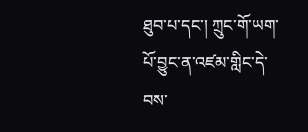ཐུབ་པ་དང་། ཀྲུང་གོ་ཡག་པོ་བྱུང་ན་འཛམ་གླིང་དེ་བས་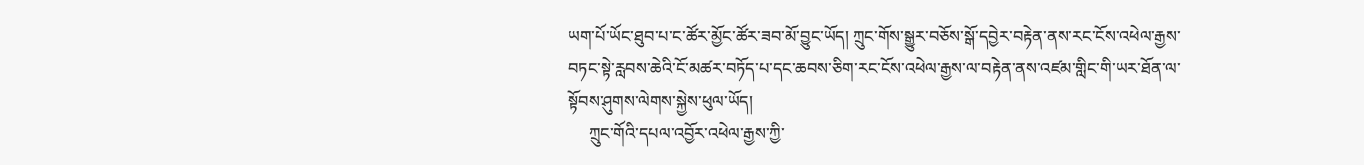ཡག་པོ་ཡོང་ཐུབ་པ་ང་ཚོར་མྱོང་ཚོར་ཟབ་མོ་བྱུང་ཡོད། ཀྲུང་གོས་སྒྱུར་བཅོས་སྒོ་དབྱེར་བརྟེན་ནས་རང་ངོས་འཕེལ་རྒྱས་བཏང་སྟེ་རླབས་ཆེའི་ངོ་མཚར་བཏོད་པ་དང་ཆབས་ཅིག་རང་ངོས་འཕེལ་རྒྱས་ལ་བརྟེན་ནས་འཛམ་གླིང་གི་ཡར་ཐོན་ལ་སྟོབས་ཤུགས་ལེགས་སྐྱེས་ཕུལ་ཡོད།
     ཀྲུང་གོའི་དཔལ་འབྱོར་འཕེལ་རྒྱས་ཀྱི་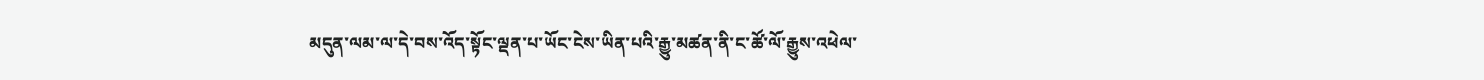མདུན་ལམ་ལ་དེ་བས་འོད་སྟོང་ལྡན་པ་ཡོང་ངེས་ཡིན་པའི་རྒྱུ་མཚན་ནི་ང་ཚོ་ལོ་རྒྱུས་འཕེལ་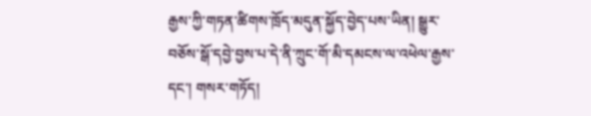རྒྱས་ཀྱི་གཏན་ཚིགས་ཁྲོད་མདུན་སྐྱོད་བྱེད་པས་ཡིན། སྒྱུར་བཅོས་སྒོ་དབྱེ་བྱས་པ་དེ་ནི་ཀྲུང་གོ་མི་དམངས་ལ་འཕེལ་རྒྱས་དང་། གསར་གཏོད།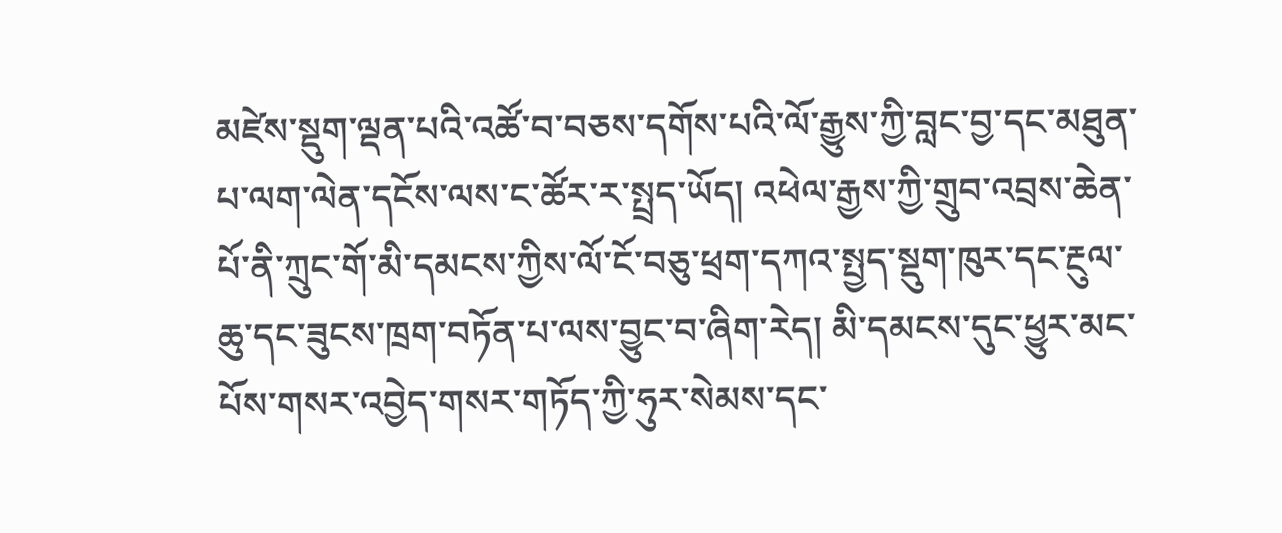མཛེས་སྡུག་ལྡན་པའི་འཚོ་བ་བཅས་དགོས་པའི་ལོ་རྒྱུས་ཀྱི་བླང་བྱ་དང་མཐུན་པ་ལག་ལེན་དངོས་ལས་ང་ཚོར་ར་སྤྲད་ཡོད། འཕེལ་རྒྱས་ཀྱི་གྲུབ་འབྲས་ཆེན་པོ་ནི་ཀྲུང་གོ་མི་དམངས་ཀྱིས་ལོ་ངོ་བཅུ་ཕྲག་དཀའ་སྤྱད་སྡུག་ཁུར་དང་རྔུལ་ཆུ་དང་ཟུངས་ཁྲག་བཏོན་པ་ལས་བྱུང་བ་ཞིག་རེད། མི་དམངས་དུང་ཕྱུར་མང་པོས་གསར་འབྱེད་གསར་གཏོད་ཀྱི་ཧུར་སེམས་དང་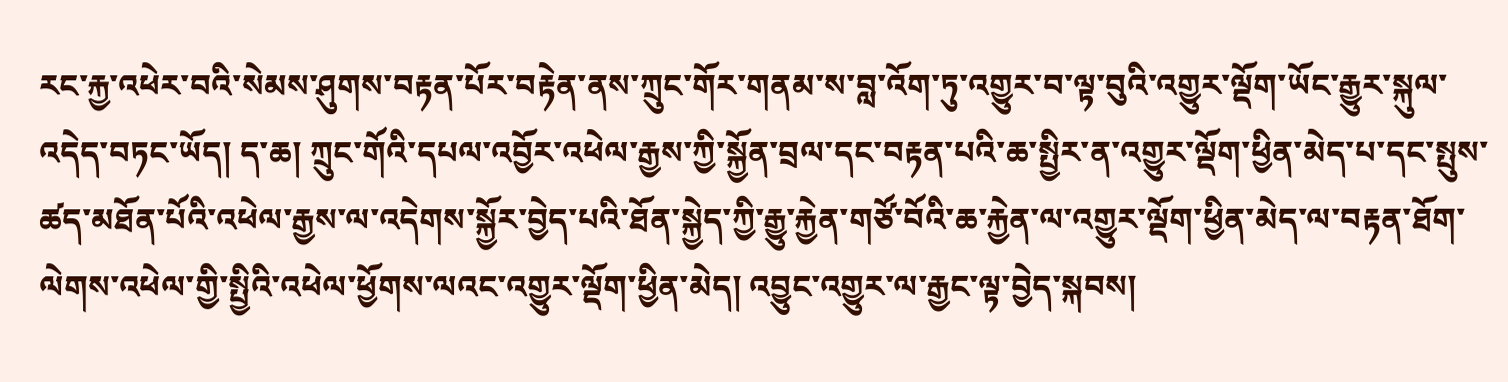རང་རྐྱ་འཕེར་བའི་སེམས་ཤུགས་བརྟན་པོར་བརྟེན་ནས་ཀྲུང་གོར་གནམ་ས་བླ་འོག་ཏུ་འགྱུར་བ་ལྟ་བུའི་འགྱུར་ལྡོག་ཡོང་རྒྱུར་སྐུལ་འདེད་བཏང་ཡོད། ད་ཆ། ཀྲུང་གོའི་དཔལ་འབྱོར་འཕེལ་རྒྱས་ཀྱི་སྐྱོན་བྲལ་དང་བརྟན་པའི་ཆ་སྤྱིར་ན་འགྱུར་ལྡོག་ཕྱིན་མེད་པ་དང་སྤུས་ཚད་མཐོན་པོའི་འཕེལ་རྒྱས་ལ་འདེགས་སྐྱོར་བྱེད་པའི་ཐོན་སྐྱེད་ཀྱི་རྒྱུ་རྐྱེན་གཙོ་བོའི་ཆ་རྐྱེན་ལ་འགྱུར་ལྡོག་ཕྱིན་མེད་ལ་བརྟན་ཐོག་ལེགས་འཕེལ་གྱི་སྤྱིའི་འཕེལ་ཕྱོགས་ལའང་འགྱུར་ལྡོག་ཕྱིན་མེད། འབྱུང་འགྱུར་ལ་རྒྱང་ལྟ་བྱེད་སྐབས།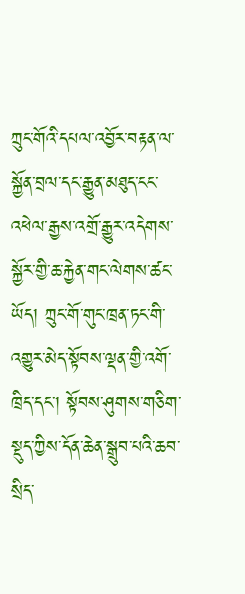ཀྲུང་གོའི་དཔལ་འབྱོར་བརྟན་ལ་སྐྱོན་བྲལ་དང་རྒྱུན་མཐུད་ངང་འཕེལ་རྒྱས་འགྲོ་རྒྱུར་འདེགས་སྐྱོར་གྱི་ཆ་རྐྱེན་གང་ལེགས་ཚང་ཡོད། ཀྲུང་གོ་གུང་ཁྲན་ཏང་གི་འགྱུར་མེད་སྟོབས་ལྡན་གྱི་འགོ་ཁྲིད་དང་། སྟོབས་ཤུགས་གཅིག་སྡུད་ཀྱིས་དོན་ཆེན་སྒྲུབ་པའི་ཆབ་སྲིད་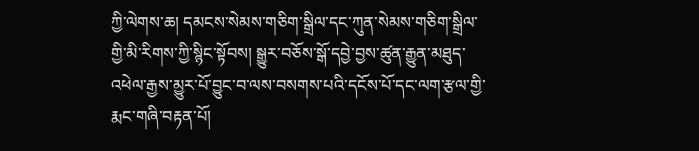ཀྱི་ལེགས་ཆ། དམངས་སེམས་གཅིག་སྒྲིལ་དང་ཀུན་སེམས་གཅིག་སྒྲིལ་གྱི་མི་རིགས་ཀྱི་སྙིང་སྟོབས། སྒྱུར་བཅོས་སྒོ་དབྱེ་བྱས་ཚུན་རྒྱུན་མཐུད་འཕེལ་རྒྱས་མྱུར་པོ་བྱུང་བ་ལས་བསགས་པའི་དངོས་པོ་དང་ལག་རྩལ་གྱི་རྨང་གཞི་བརྟན་པོ།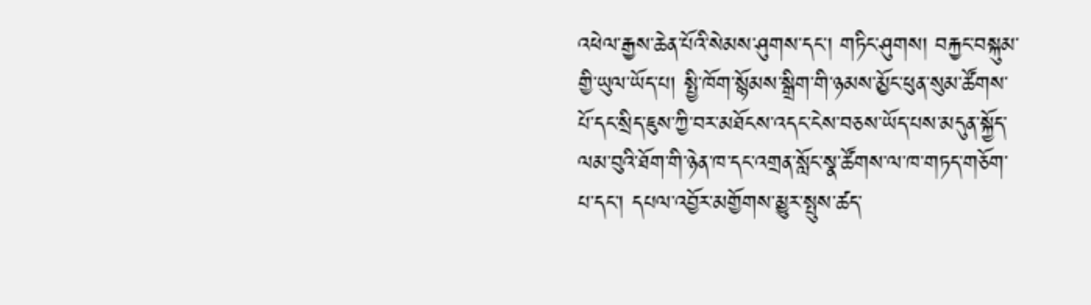འཕེལ་རྒྱས་ཆེན་པོའི་སེམས་ཤུགས་དང་། གཏིང་ཤུགས། བརྐྱང་བསྐུམ་གྱི་ཡུལ་ཡོད་པ། སྤྱི་ཁོག་སྙོམས་སྒྲིག་གི་ཉམས་མྱོང་ཕུན་སུམ་ཚོགས་པོ་དང་སྲིད་ཇུས་ཀྱི་བར་མཐོངས་འདང་ངེས་བཅས་ཡོད་པས་མདུན་སྐྱོད་ལམ་བུའི་ཐོག་གི་ཉེན་ཁ་དང་འགྲན་སློང་སྣ་ཚོགས་ལ་ཁ་གཏད་གཅོག་པ་དང་། དཔལ་འབྱོར་མགྱོགས་མྱུར་སྤུས་ཚད་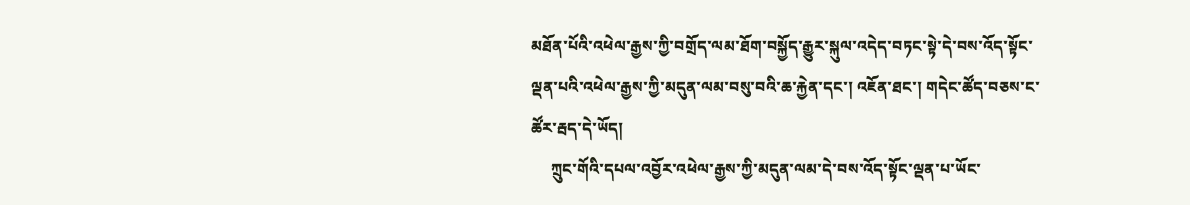མཐོན་པོའི་འཕེལ་རྒྱས་ཀྱི་བགྲོད་ལམ་ཐོག་བསྐྱོད་རྒྱུར་སྐུལ་འདེད་བཏང་སྟེ་དེ་བས་འོད་སྟོང་ལྡན་པའི་འཕེལ་རྒྱས་ཀྱི་མདུན་ལམ་བསུ་བའི་ཆ་རྐྱེན་དང་། འཇོན་ཐང་། གདེང་ཚོད་བཅས་ང་ཚོར་རྦད་དེ་ཡོད།
     ཀྲུང་གོའི་དཔལ་འབྱོར་འཕེལ་རྒྱས་ཀྱི་མདུན་ལམ་དེ་བས་འོད་སྟོང་ལྡན་པ་ཡོང་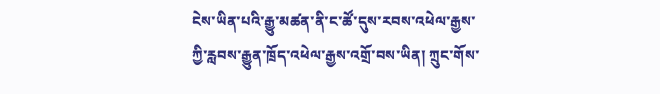ངེས་ཡིན་པའི་རྒྱུ་མཚན་ནི་ང་ཚོ་དུས་རབས་འཕེལ་རྒྱས་ཀྱི་རླབས་རྒྱུན་ཁྲོད་འཕེལ་རྒྱས་འགྲོ་བས་ཡིན། ཀྲུང་གོས་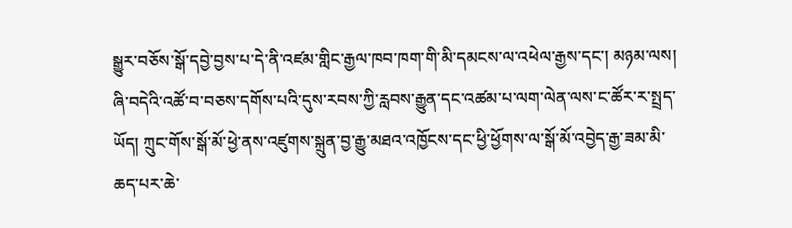སྒྱུར་བཅོས་སྒོ་དབྱེ་བྱས་པ་དེ་ནི་འཛམ་གླིང་རྒྱལ་ཁབ་ཁག་གི་མི་དམངས་ལ་འཕེལ་རྒྱས་དང་། མཉམ་ལས། ཞི་བདེའི་འཚོ་བ་བཅས་དགོས་པའི་དུས་རབས་ཀྱི་རླབས་རྒྱུན་དང་འཚམ་པ་ལག་ལེན་ལས་ང་ཚོར་ར་སྤྲད་ཡོད། ཀྲུང་གོས་སྒོ་མོ་ཕྱེ་ནས་འཛུགས་སྐྲུན་བྱ་རྒྱུ་མཐའ་འཁྱོངས་དང་ཕྱི་ཕྱོགས་ལ་སྒོ་མོ་འབྱེད་རྒྱ་ཟམ་མི་ཆད་པར་ཆེ་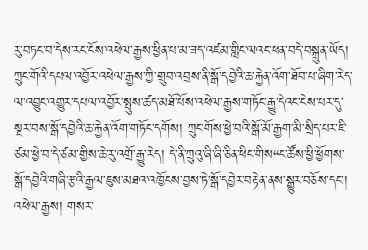རུ་བཏང་བ་དེས་རང་ངོས་འཕེལ་རྒྱས་ཕྱིན་པ་མ་ཟད་འཛམ་གླིང་ལའང་ཕན་བདེ་བསྐྲུན་ཡོད། ཀྲུང་གོའི་དཔལ་འབྱོར་འཕེལ་རྒྱས་ཀྱི་གྲུབ་འབྲས་ནི་སྒོ་དབྱེའི་ཆ་རྐྱེན་འོག་ཐོབ་པ་ཞིག་རེད་ལ་འབྱུང་འགྱུར་དཔལ་འབྱོར་སྤུས་ཚད་མཐོ་པོས་འཕེལ་རྒྱས་གཏོང་རྒྱུ་དེའང་ངེས་པར་དུ་སྔར་བས་སྒོ་དབྱེའི་ཆ་རྐྱེན་འོག་གཏོང་དགོས། ཀྲུང་གོས་ཕྱེ་བའི་སྒོ་མོ་རྒྱག་མི་སྲིད་པར་ཇི་ཙམ་ཕྱེ་བ་དེ་ཙམ་གྱིས་ཆེ་རུ་འགྲོ་རྒྱུ་རེད། དེ་ནི་ཀྲུའུ་ཞི་ཞི་ཅིན་ཕིང་གིས“ང་ཚོས་ཕྱི་ཕྱོགས་སྒོ་དབྱེའི་གཞི་རྩའི་རྒྱལ་ཇུས་མཐའ་འཁྱོངས་བྱས་ཏེ་སྒོ་དབྱེར་བརྟེན་ནས་སྒྱུར་བཅོས་དང་། འཕེལ་རྒྱས། གསར་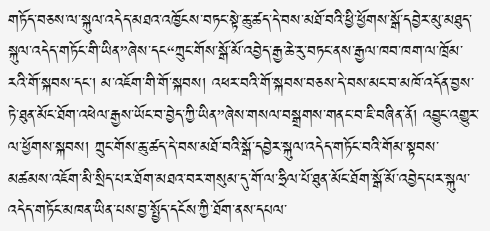གཏོད་བཅས་ལ་སྐུལ་འདེད་མཐའ་འཁྱོངས་བཏང་སྟེ་ཆུ་ཚད་དེ་བས་མཐོ་བའི་ཕྱི་ཕྱོགས་སྒོ་དབྱེར་མུ་མཐུད་སྐུལ་འདེད་གཏོང་གི་ཡིན”ཞེས་དང“ཀྲུང་གོས་སྒོ་མོ་འབྱེད་རྒྱ་ཆེ་རུ་བཏང་ནས་རྒྱལ་ཁབ་ཁག་ལ་ཁྲོམ་རའི་གོ་སྐབས་དང་། མ་འཇོག་གི་གོ་སྐབས། འཕར་བའི་གོ་སྐབས་བཅས་དེ་བས་མང་བ་མཁོ་འདོན་བྱས་ཏེ་ཐུན་མོང་ཐོག་འཕེལ་རྒྱས་ཡོང་བ་བྱེད་ཀྱི་ཡིན”ཞེས་གསལ་བསྒྲགས་གནང་བ་ཇི་བཞིན་ནོ། འབྱུང་འགྱུར་ལ་ཕྱོགས་སྐབས། ཀྲུང་གོས་ཆུ་ཚད་དེ་བས་མཐོ་བའི་སྒོ་དབྱེར་སྐུལ་འདེད་གཏོང་བའི་གོམ་སྟབས་མཚམས་འཇོག་མི་སྲིད་པར་ཐོག་མཐའ་བར་གསུམ་དུ་གོ་ལ་ཧྲིལ་པོ་ཐུན་མོང་ཐོག་སྒོ་མོ་འབྱེད་པར་སྐུལ་འདེད་གཏོང་མཁན་ཡིན་པས་བྱ་སྤྱོད་དངོས་ཀྱི་ཐོག་ནས་དཔལ་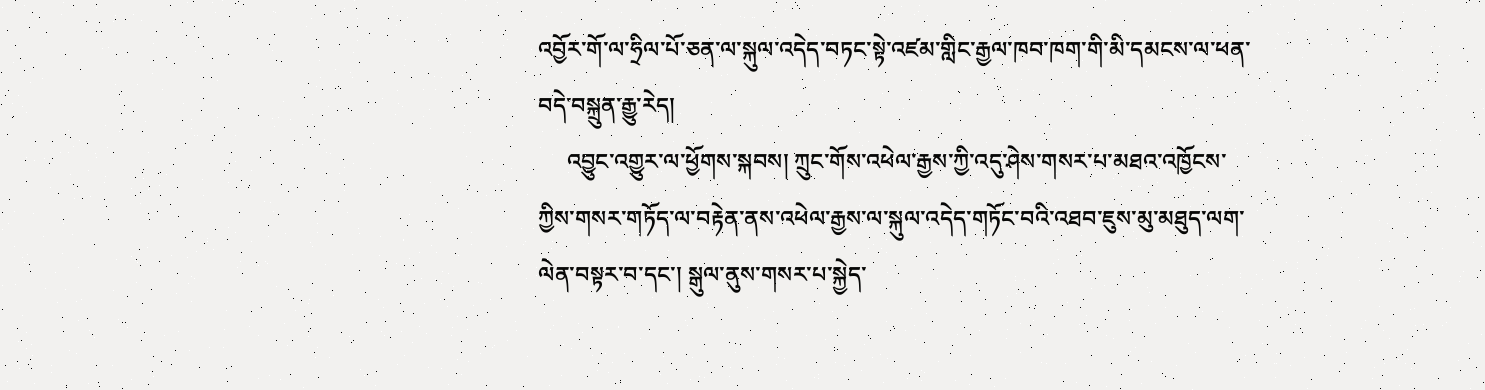འབྱོར་གོ་ལ་ཧྲིལ་པོ་ཅན་ལ་སྐུལ་འདེད་བཏང་སྟེ་འཛམ་གླིང་རྒྱལ་ཁབ་ཁག་གི་མི་དམངས་ལ་ཕན་བདེ་བསྐྲུན་རྒྱུ་རེད།
     འབྱུང་འགྱུར་ལ་ཕྱོགས་སྐབས། ཀྲུང་གོས་འཕེལ་རྒྱས་ཀྱི་འདུ་ཤེས་གསར་པ་མཐའ་འཁྱོངས་ཀྱིས་གསར་གཏོད་ལ་བརྟེན་ནས་འཕེལ་རྒྱས་ལ་སྐུལ་འདེད་གཏོང་བའི་འཐབ་ཇུས་མུ་མཐུད་ལག་ལེན་བསྟར་བ་དང་། སྒུལ་ནུས་གསར་པ་སྐྱེད་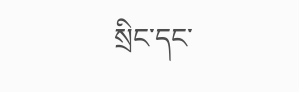སྲིང་དང་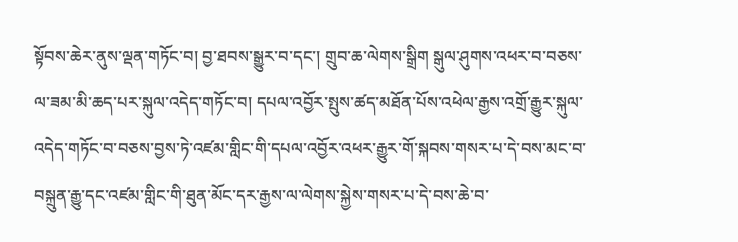སྟོབས་ཆེར་ནུས་ལྡན་གཏོང་བ། བྱ་ཐབས་སྒྱུར་བ་དང་། གྲུབ་ཆ་ལེགས་སྒྲིག སྒུལ་ཤུགས་འཕར་བ་བཅས་ལ་ཟམ་མི་ཆད་པར་སྐུལ་འདེད་གཏོང་བ། དཔལ་འབྱོར་སྤུས་ཚད་མཐོན་པོས་འཕེལ་རྒྱས་འགྲོ་རྒྱུར་སྐུལ་འདེད་གཏོང་བ་བཅས་བྱས་ཏེ་འཛམ་གླིང་གི་དཔལ་འབྱོར་འཕར་རྒྱུར་གོ་སྐབས་གསར་པ་དེ་བས་མང་བ་བསྐྲུན་རྒྱུ་དང་འཛམ་གླིང་གི་ཐུན་མོང་དར་རྒྱས་ལ་ལེགས་སྐྱེས་གསར་པ་དེ་བས་ཆེ་བ་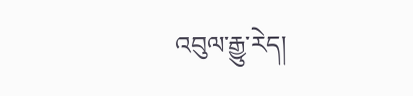འབུལ་རྒྱུ་རེད།